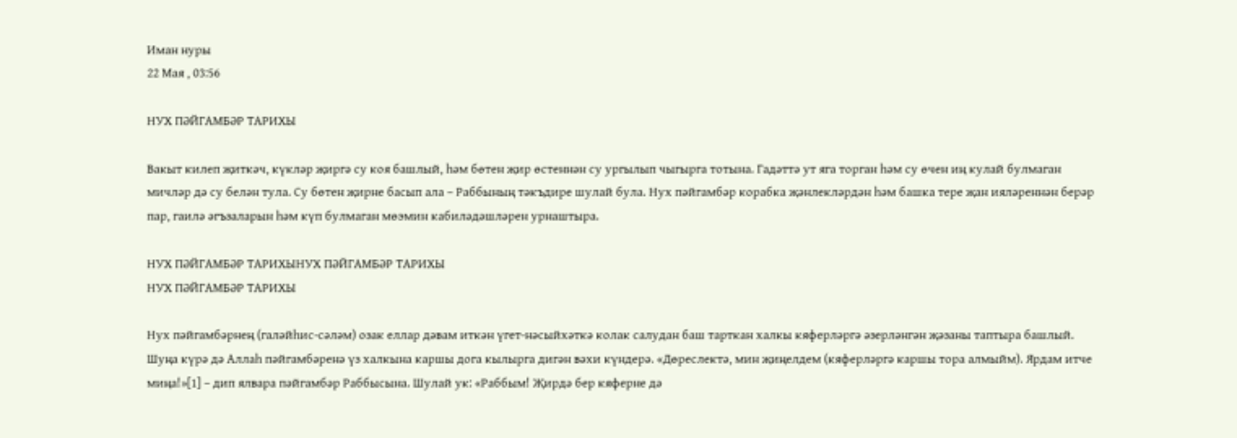Иман нуры
22 Мая , 03:56

НУХ ПӘЙГАМБӘР ТАРИХЫ

Вакыт килеп җиткәч, күкләр җиргә су коя башлый, һәм бөтен җир өстеннән су ургылып чыгырга тотына. Гадәттә ут яга торган һәм су өчен иң кулай булмаган мичләр дә су белән тула. Су бөтен җирне басып ала – Раббының тәкъдире шулай була. Нух пәйгамбәр корабка җәнлекләрдән һәм башка тере җан ияләреннән берәр пар, гаилә әгъзаларын һәм күп булмаган мөэмин кабиләдәшләрен урнаштыра.

НУХ ПӘЙГАМБӘР ТАРИХЫНУХ ПӘЙГАМБӘР ТАРИХЫ
НУХ ПӘЙГАМБӘР ТАРИХЫ

Нух пәйгамбәрнең (галәйһис-сәләм) озак еллар дәвам иткән үгет-нәсыйхәткә колак салудан баш тарткан халкы кяферләргә әзерләнгән җәзаны таптыра башлый. Шуңа күрә дә Аллаһ пәйгамбәренә үз халкына каршы дога кылырга дигән вәхи күндерә. «Дөреслектә, мин җиңелдем (кяферләргә каршы тора алмыйм). Ярдам итче миңа!»[1] – дип ялвара пәйгамбәр Раббысына. Шулай ук: «Раббым! Җирдә бер кяферне дә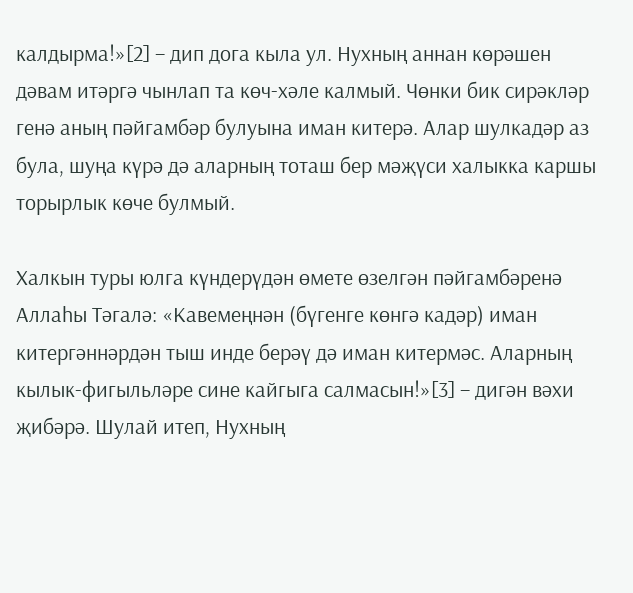калдырма!»[2] – дип дога кыла ул. Нухның аннан көрәшен дәвам итәргә чынлап та көч-хәле калмый. Чөнки бик сирәкләр генә аның пәйгамбәр булуына иман китерә. Алар шулкадәр аз була, шуңа күрә дә аларның тоташ бер мәҗүси халыкка каршы торырлык көче булмый.

Халкын туры юлга күндерүдән өмете өзелгән пәйгамбәренә Аллаһы Тәгалә: «Кавемеңнән (бүгенге көнгә кадәр) иман китергәннәрдән тыш инде берәү дә иман китермәс. Аларның кылык-фигыльләре сине кайгыга салмасын!»[3] – дигән вәхи җибәрә. Шулай итеп, Нухның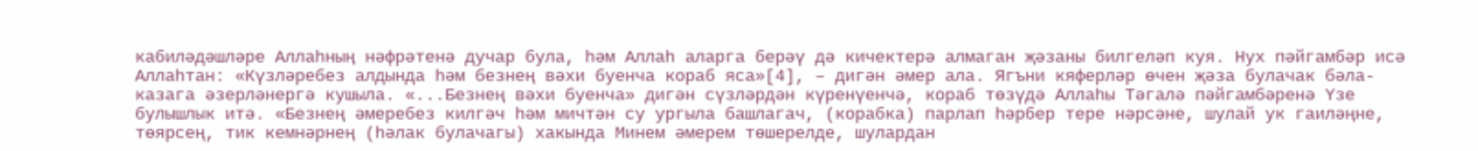кабиләдәшләре Аллаһның нәфрәтенә дучар була, һәм Аллаһ аларга берәү дә кичектерә алмаган җәзаны билгеләп куя. Нух пәйгамбәр исә Аллаһтан: «Күзләребез алдында һәм безнең вәхи буенча кораб яса»[4], – дигән әмер ала. Ягъни кяферләр өчен җәза булачак бәла-казага әзерләнергә кушыла. «...Безнең вәхи буенча» дигән сүзләрдән күренүенчә, кораб төзүдә Аллаһы Тәгалә пәйгамбәренә Үзе булышлык итә. «Безнең әмеребез килгәч һәм мичтән су ургыла башлагач, (корабка) парлап һәрбер тере нәрсәне, шулай ук гаиләңне, төярсең, тик кемнәрнең (һәлак булачагы) хакында Минем әмерем төшерелде, шулардан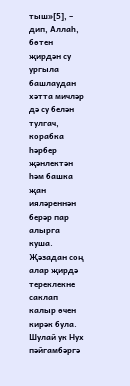тыш»[5], – дип, Аллаһ, бөтен җирдән су ургыла башлаудан хәтта мичләр дә су белән тулгач, корабка һәрбер җәнлектән һәм башка җан ияләреннән берәр пар алырга куша. Җәзадан соң алар җирдә тереклекне саклап калыр өчен кирәк була. Шулай ук Нух пәйгамбәргә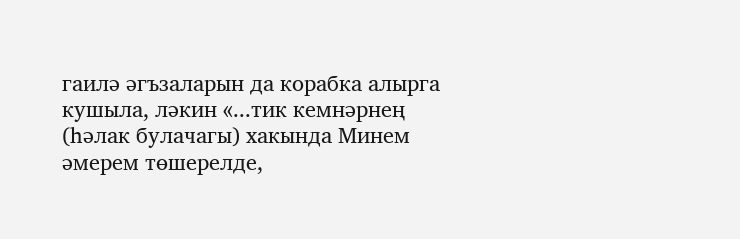гаилә әгъзаларын да корабка алырга кушыла, ләкин «...тик кемнәрнең (һәлак булачагы) хакында Минем әмерем төшерелде,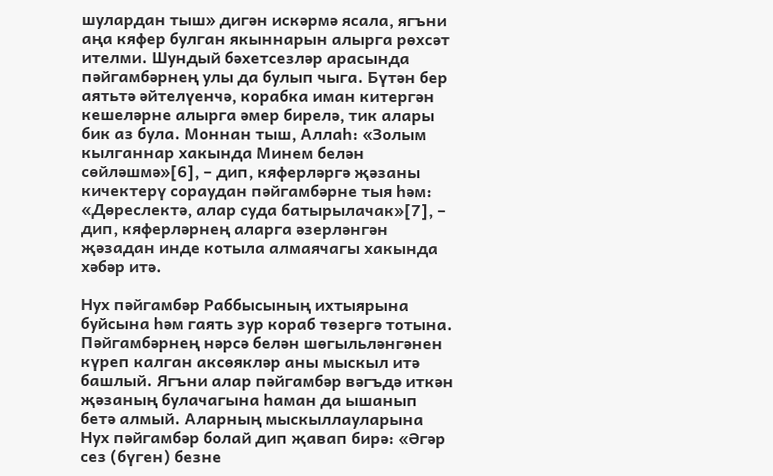шулардан тыш» дигән искәрмә ясала, ягъни аңа кяфер булган якыннарын алырга рөхсәт ителми. Шундый бәхетсезләр арасында пәйгамбәрнең улы да булып чыга. Бүтән бер аятьтә әйтелүенчә, корабка иман китергән кешеләрне алырга әмер бирелә, тик алары бик аз була. Моннан тыш, Аллаһ: «Золым кылганнар хакында Минем белән сөйләшмә»[6], – дип, кяферләргә җәзаны кичектерү сораудан пәйгамбәрне тыя һәм: «Дөреслектә, алар суда батырылачак»[7], – дип, кяферләрнең аларга әзерләнгән җәзадан инде котыла алмаячагы хакында хәбәр итә.

Нух пәйгамбәр Раббысының ихтыярына буйсына һәм гаять зур кораб төзергә тотына. Пәйгамбәрнең нәрсә белән шөгыльләнгәнен күреп калган аксөякләр аны мыскыл итә башлый. Ягъни алар пәйгамбәр вәгъдә иткән җәзаның булачагына һаман да ышанып бетә алмый. Аларның мыскыллауларына Нух пәйгамбәр болай дип җавап бирә: «Әгәр сез (бүген) безне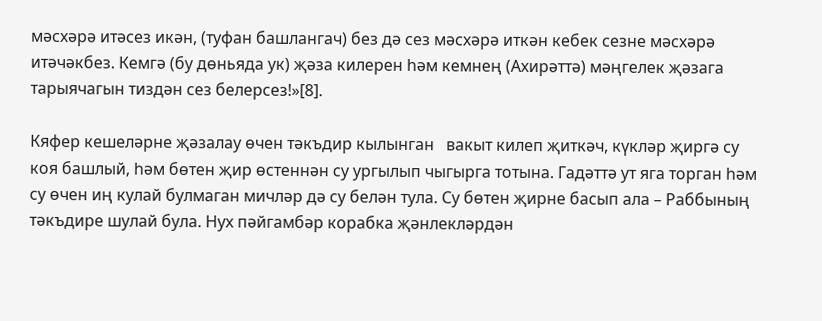мәсхәрә итәсез икән, (туфан башлангач) без дә сез мәсхәрә иткән кебек сезне мәсхәрә итәчәкбез. Кемгә (бу дөньяда ук) җәза килерен һәм кемнең (Ахирәттә) мәңгелек җәзага тарыячагын тиздән сез белерсез!»[8].

Кяфер кешеләрне җәзалау өчен тәкъдир кылынган   вакыт килеп җиткәч, күкләр җиргә су коя башлый, һәм бөтен җир өстеннән су ургылып чыгырга тотына. Гадәттә ут яга торган һәм су өчен иң кулай булмаган мичләр дә су белән тула. Су бөтен җирне басып ала – Раббының тәкъдире шулай була. Нух пәйгамбәр корабка җәнлекләрдән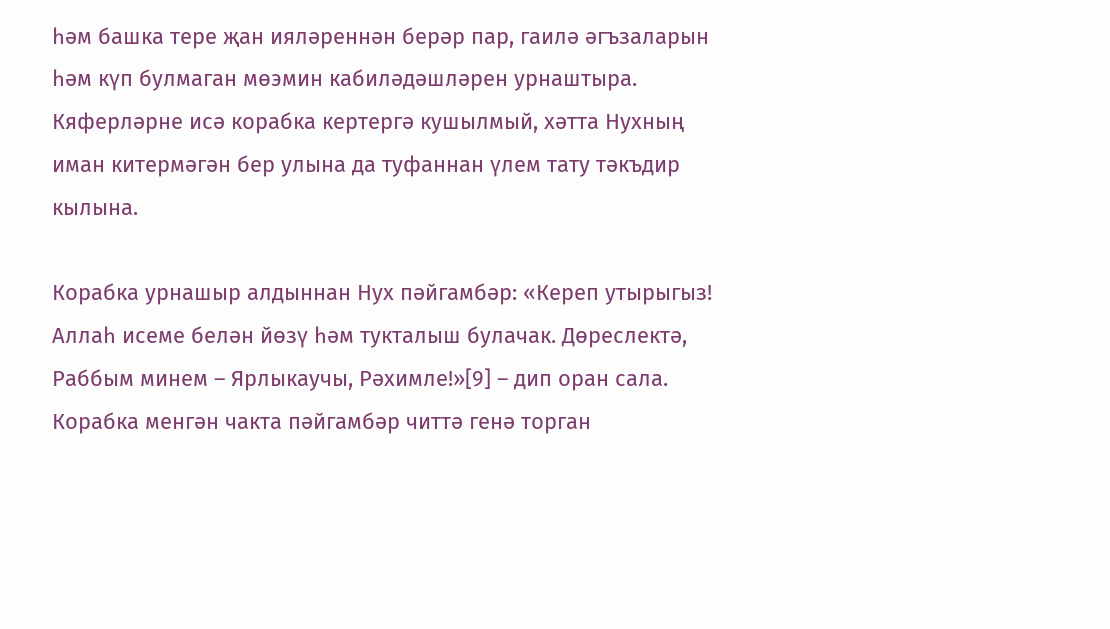һәм башка тере җан ияләреннән берәр пар, гаилә әгъзаларын һәм күп булмаган мөэмин кабиләдәшләрен урнаштыра. Кяферләрне исә корабка кертергә кушылмый, хәтта Нухның иман китермәгән бер улына да туфаннан үлем тату тәкъдир кылына.

Корабка урнашыр алдыннан Нух пәйгамбәр: «Кереп утырыгыз! Аллаһ исеме белән йөзү һәм тукталыш булачак. Дөреслектә, Раббым минем – Ярлыкаучы, Рәхимле!»[9] – дип оран сала. Корабка менгән чакта пәйгамбәр читтә генә торган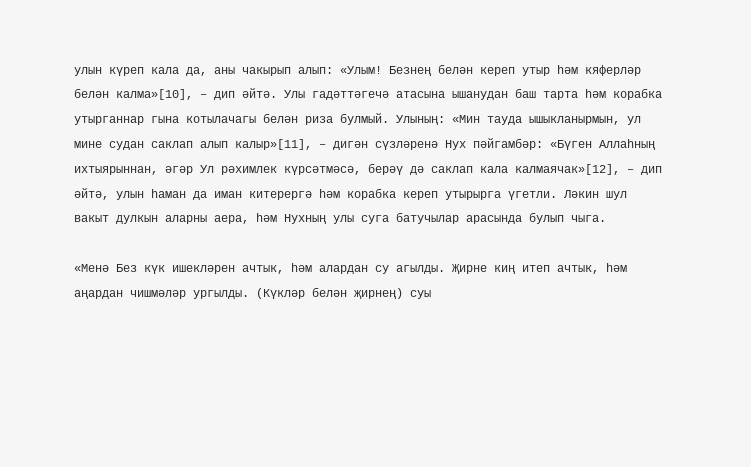улын күреп кала да, аны чакырып алып: «Улым! Безнең белән кереп утыр һәм кяферләр белән калма»[10], – дип әйтә. Улы гадәттәгечә атасына ышанудан баш тарта һәм корабка утырганнар гына котылачагы белән риза булмый. Улының: «Мин тауда ышыкланырмын, ул мине судан саклап алып калыр»[11], – дигән сүзләренә Нух пәйгамбәр: «Бүген Аллаһның ихтыярыннан, әгәр Ул рәхимлек күрсәтмәсә, берәү дә саклап кала калмаячак»[12], – дип әйтә, улын һаман да иман китерергә һәм корабка кереп утырырга үгетли. Ләкин шул   вакыт дулкын аларны аера, һәм Нухның улы суга батучылар арасында булып чыга.

«Менә Без күк ишекләрен ачтык, һәм алардан су агылды. Җирне киң итеп ачтык, һәм аңардан чишмәләр ургылды. (Күкләр белән җирнең) суы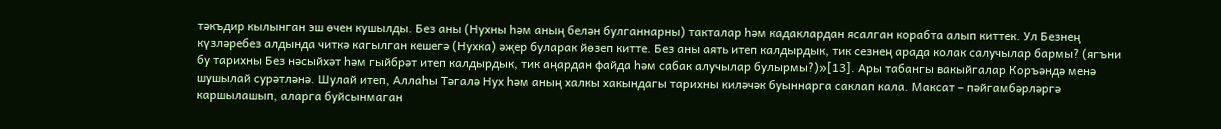тәкъдир кылынган эш өчен кушылды. Без аны (Нухны һәм аның белән булганнарны) такталар һәм кадаклардан ясалган корабта алып киттек. Ул Безнең күзләребез алдында читкә кагылган кешегә (Нухка) әҗер буларак йөзеп китте. Без аны аять итеп калдырдык, тик сезнең арада колак салучылар бармы? (ягъни бу тарихны Без нәсыйхәт һәм гыйбрәт итеп калдырдык, тик аңардан файда һәм сабак алучылар булырмы?)»[13]. Ары табангы вакыйгалар Коръәндә менә шушылай сурәтләнә. Шулай итеп, Аллаһы Тәгалә Нух һәм аның халкы хакындагы тарихны киләчәк буыннарга саклап кала. Максат – пәйгамбәрләргә каршылашып, аларга буйсынмаган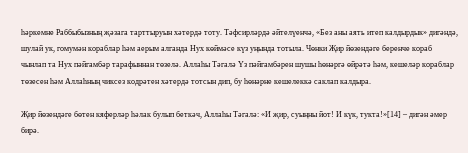һәркемне Раббыбызның җәзага тарттыруын хәтердә тоту. Тәфсирләрдә әйтелүенчә, «Без аны аять итеп калдырдык» дигәндә, шулай ук, гомумән кораблар һәм аерым алганда Нух көймәсе күз уңында тотыла. Чөнки Җир йөзендәге беренче кораб чынлап та Нух пәйгамбәр тарафыннан төзелә. Аллаһы Тәгалә Үз пәйгамбәрен шушы һөнәргә өйрәтә һәм, кешеләр кораблар төзесен һәм Аллаһның чиксез кодрәтен хәтердә тотсын дип, бу һөнәрне кешелеккә саклап калдыра.

Җир йөзендәге бөтен кяферләр һәлак булып беткәч, Аллаһы Тәгалә: «И җир, суыңны йот! И күк, тукта!»[14] – дигән әмер бирә.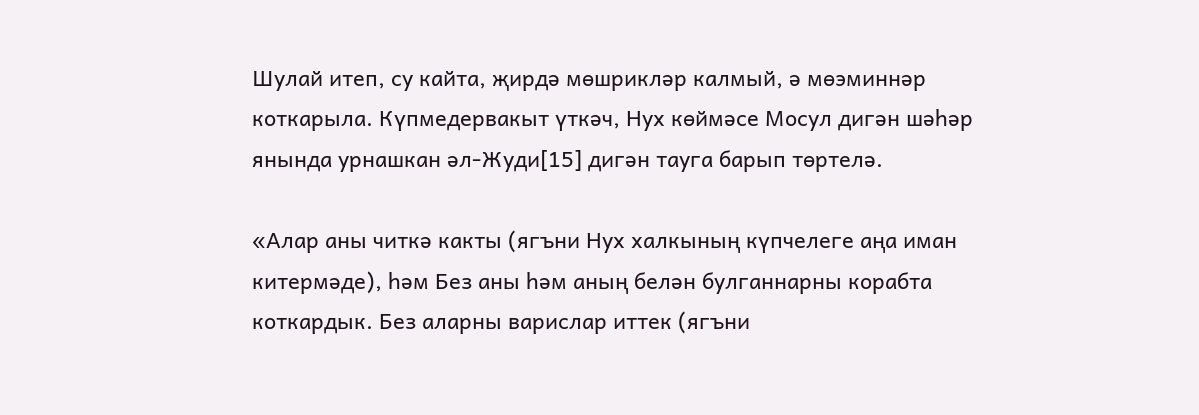Шулай итеп, су кайта, җирдә мөшрикләр калмый, ә мөэминнәр коткарыла. Күпмедервакыт үткәч, Нух көймәсе Мосул дигән шәһәр янында урнашкан әл-Жуди[15] дигән тауга барып төртелә.

«Алар аны читкә какты (ягъни Нух халкының күпчелеге аңа иман китермәде), һәм Без аны һәм аның белән булганнарны корабта коткардык. Без аларны варислар иттек (ягъни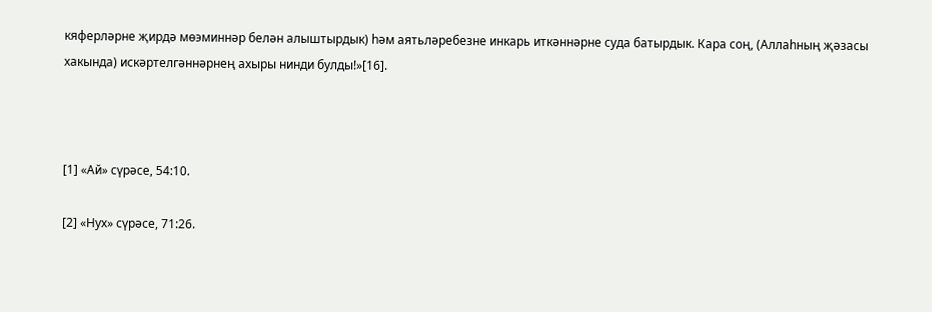кяферләрне җирдә мөэминнәр белән алыштырдык) һәм аятьләребезне инкарь иткәннәрне суда батырдык. Кара соң, (Аллаһның җәзасы хакында) искәртелгәннәрнең ахыры нинди булды!»[16].



[1] «Ай» сүрәсе, 54:10.

[2] «Нух» сүрәсе, 71:26.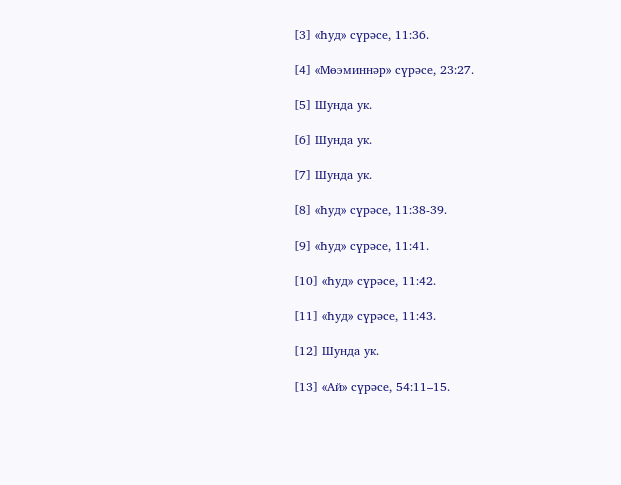[3] «Һуд» сүрәсе, 11:36.

[4] «Мөэминнәр» сүрәсе, 23:27.

[5] Шунда ук.

[6] Шунда ук.

[7] Шунда ук.

[8] «Һуд» сүрәсе, 11:38-39.

[9] «Һуд» сүрәсе, 11:41.

[10] «Һуд» сүрәсе, 11:42.

[11] «Һуд» сүрәсе, 11:43.

[12] Шунда ук.

[13] «Ай» сүрәсе, 54:11–15.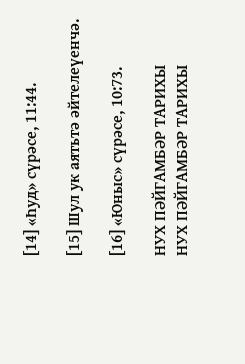[14] «Һуд» сүрәсе, 11:44.

[15] Шул ук аятьтә әйтелеүенчә.

[16] «Юныс» сүрәсе, 10:73.

НУХ ПӘЙГАМБӘР ТАРИХЫ
НУХ ПӘЙГАМБӘР ТАРИХЫ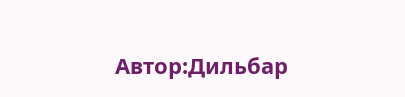Автор:Дильбар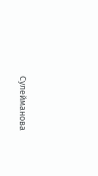Сулейманова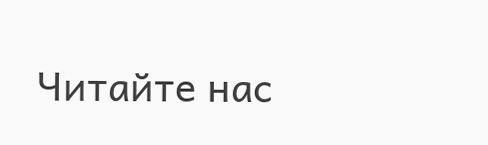Читайте нас